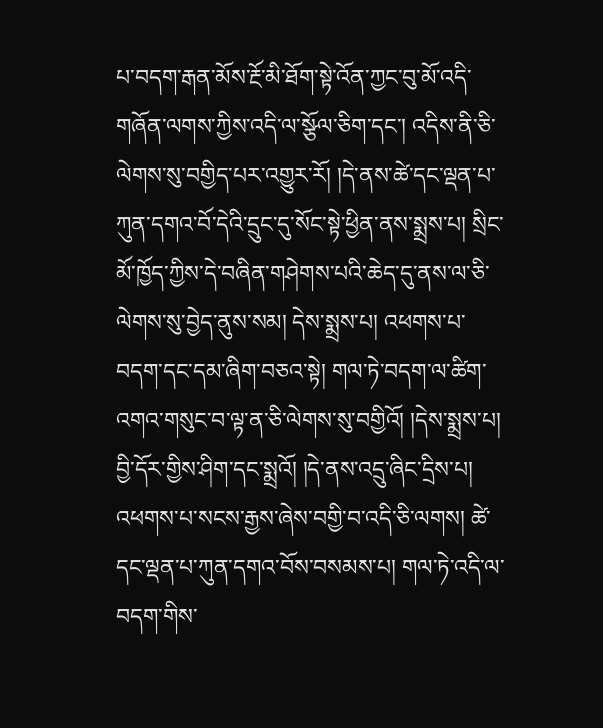པ་བདག་རྒན་མོས་རྔོ་མི་ཐོག་སྟེ་འོན་ཀྱང་བུ་མོ་འདི་གཞོན་ལགས་ཀྱིས་འདི་ལ་སྩོལ་ཅིག་དང་། འདིས་ནི་ཅི་ལེགས་སུ་བགྱིད་པར་འགྱུར་རོ། །དེ་ནས་ཚེ་དང་ལྡན་པ་ཀུན་དགའ་བོ་དེའི་དྲུང་དུ་སོང་སྟེ་ཕྱིན་ནས་སྨྲས་པ། སྲིང་མོ་ཁྱོད་ཀྱིས་དེ་བཞིན་གཤེགས་པའི་ཆེད་དུ་ནས་ལ་ཅི་ལེགས་སུ་བྱེད་ནུས་སམ། དེས་སྨྲས་པ། འཕགས་པ་བདག་དང་དམ་ཞིག་བཅའ་སྟེ། གལ་ཏེ་བདག་ལ་ཚིག་འགའ་གསུང་བ་ལྟ་ན་ཅི་ལེགས་སུ་བགྱིའོ། །དེས་སྨྲས་པ། བྱི་དོར་གྱིས་ཤིག་དང་སྨྲའོ། །དེ་ནས་འདྲུ་ཞིང་དྲིས་པ། འཕགས་པ་སངས་རྒྱས་ཞེས་བགྱི་བ་འདི་ཅི་ལགས། ཚེ་དང་ལྡན་པ་ཀུན་དགའ་བོས་བསམས་པ། གལ་ཏེ་འདི་ལ་བདག་གིས་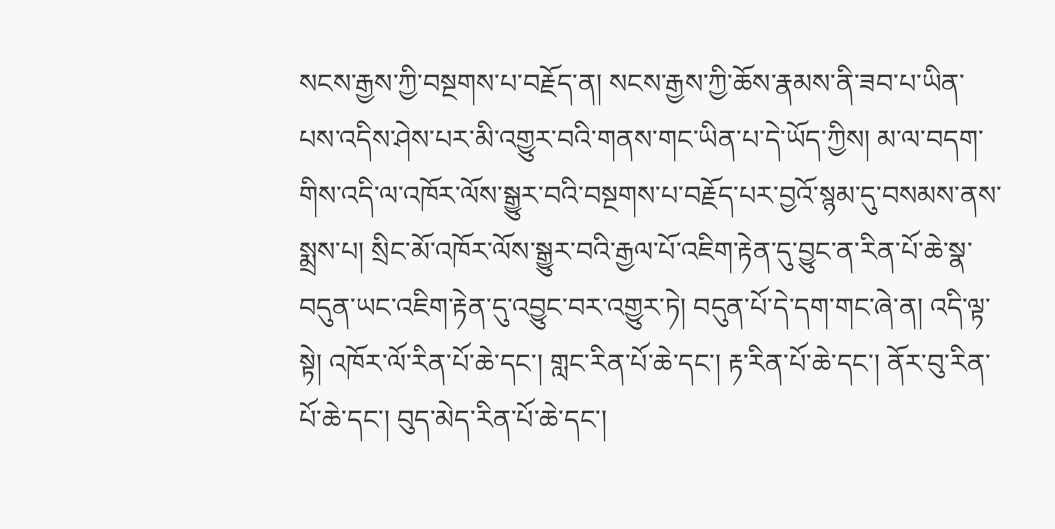སངས་རྒྱས་ཀྱི་བསྔགས་པ་བརྗོད་ན། སངས་རྒྱས་ཀྱི་ཆོས་རྣམས་ནི་ཟབ་པ་ཡིན་པས་འདིས་ཤེས་པར་མི་འགྱུར་བའི་གནས་གང་ཡིན་པ་དེ་ཡོད་ཀྱིས། མ་ལ་བདག་གིས་འདི་ལ་འཁོར་ལོས་སྒྱུར་བའི་བསྔགས་པ་བརྗོད་པར་བྱའོ་སྙམ་དུ་བསམས་ནས་སྨྲས་པ། སྲིང་མོ་འཁོར་ལོས་སྒྱུར་བའི་རྒྱལ་པོ་འཇིག་རྟེན་དུ་བྱུང་ན་རིན་པོ་ཆེ་སྣ་བདུན་ཡང་འཇིག་རྟེན་དུ་འབྱུང་བར་འགྱུར་ཏེ། བདུན་པོ་དེ་དག་གང་ཞེ་ན། འདི་ལྟ་སྟེ། འཁོར་ལོ་རིན་པོ་ཆེ་དང་། གླང་རིན་པོ་ཆེ་དང་། རྟ་རིན་པོ་ཆེ་དང་། ནོར་བུ་རིན་པོ་ཆེ་དང་། བུད་མེད་རིན་པོ་ཆེ་དང་།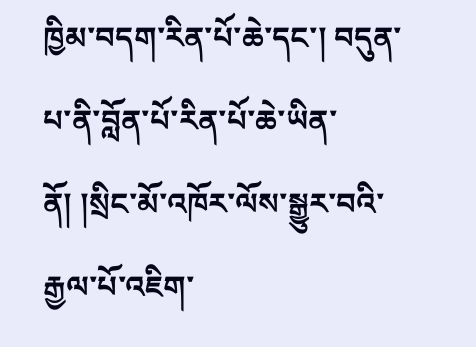ཁྱིམ་བདག་རིན་པོ་ཆེ་དང་། བདུན་པ་ནི་བློན་པོ་རིན་པོ་ཆེ་ཡིན་ནོ། །སྲིང་མོ་འཁོར་ལོས་སྒྱུར་བའི་རྒྱལ་པོ་འཇིག་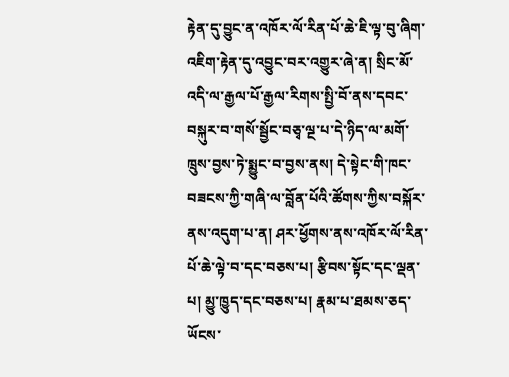རྟེན་དུ་བྱུང་ན་འཁོར་ལོ་རིན་པོ་ཆེ་ཇི་ལྟ་བུ་ཞིག་འཇིག་རྟེན་དུ་འབྱུང་བར་འགྱུར་ཞེ་ན། སྲིང་མོ་འདི་ལ་རྒྱལ་པོ་རྒྱལ་རིགས་སྤྱི་བོ་ནས་དབང་བསྐུར་བ་གསོ་སྦྱོང་བཅྭ་ལྔ་པ་དེ་ཉིད་ལ་མགོ་ཁྲུས་བྱས་ཏེ་སྨྱུང་བ་བྱས་ནས། དེ་སྟེང་གི་ཁང་བཟངས་ཀྱི་གཞི་ལ་བློན་པོའི་ཚོགས་ཀྱིས་བསྐོར་ནས་འདུག་པ་ན། ཤར་ཕྱོགས་ནས་འཁོར་ལོ་རིན་པོ་ཆེ་ལྟེ་བ་དང་བཅས་པ། རྩིབས་སྟོང་དང་ལྡན་པ། མྱུ་ཁྱུད་དང་བཅས་པ། རྣམ་པ་ཐམས་ཅད་ཡོངས་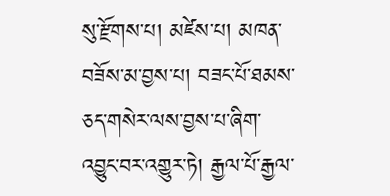སུ་རྫོགས་པ། མཛེས་པ། མཁན་བཟོས་མ་བྱས་པ། བཟང་པོ་ཐམས་ཅད་གསེར་ལས་བྱས་པ་ཞིག་འབྱུང་བར་འགྱུར་ཏེ། རྒྱལ་པོ་རྒྱལ་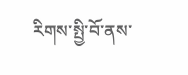རིགས་སྤྱི་བོ་ནས་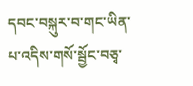དབང་བསྐུར་བ་གང་ཡིན་པ་འདིས་གསོ་སྦྱོང་བཅྭ་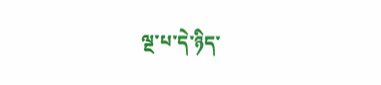ལྔ་པ་དེ་ཉིད་